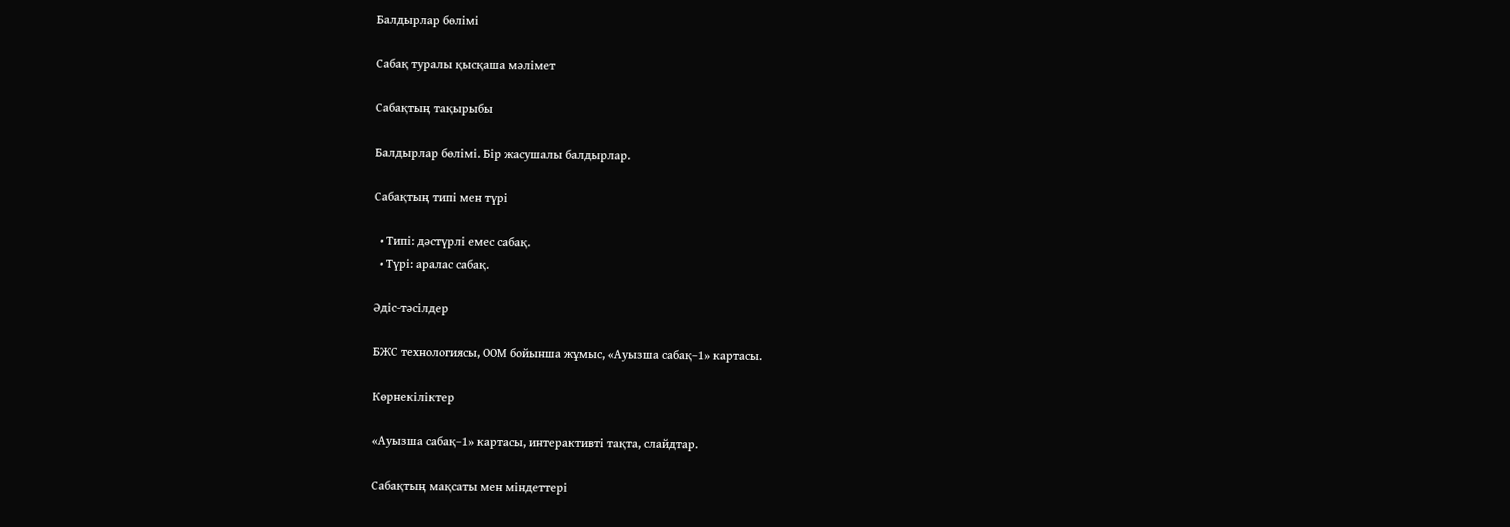Балдырлар бөлімі

Сабақ туралы қысқаша мәлімет

Сабақтың тақырыбы

Балдырлар бөлімі. Бір жасушалы балдырлар.

Сабақтың типі мен түрі

  • Типі: дәстүрлі емес сабақ.
  • Түрі: аралас сабақ.

Әдіс-тәсілдер

БЖС технологиясы, ООМ бойынша жұмыс, «Ауызша сабақ–1» картасы.

Көрнекіліктер

«Ауызша сабақ–1» картасы, интерактивті тақта, слайдтар.

Сабақтың мақсаты мен міндеттері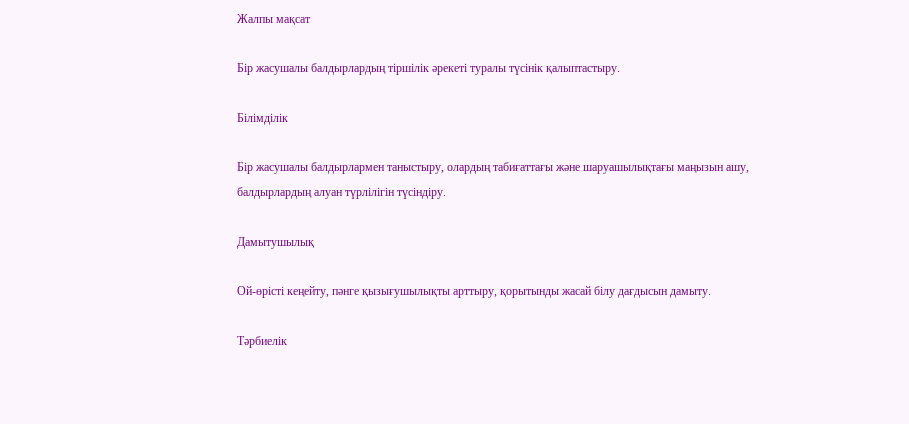Жалпы мақсат

Бір жасушалы балдырлардың тіршілік әрекеті туралы түсінік қалыптастыру.

Білімділік

Бір жасушалы балдырлармен таныстыру, олардың табиғаттағы және шаруашылықтағы маңызын ашу, балдырлардың алуан түрлілігін түсіндіру.

Дамытушылық

Ой-өрісті кеңейту, пәнге қызығушылықты арттыру, қорытынды жасай білу дағдысын дамыту.

Тәрбиелік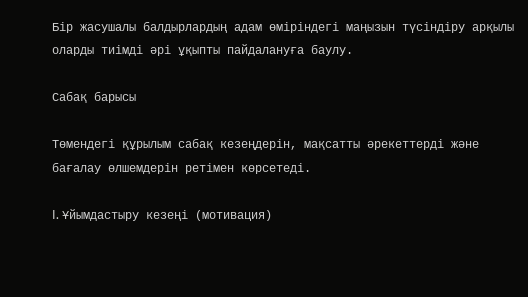Бір жасушалы балдырлардың адам өміріндегі маңызын түсіндіру арқылы оларды тиімді әрі ұқыпты пайдалануға баулу.

Сабақ барысы

Төмендегі құрылым сабақ кезеңдерін, мақсатты әрекеттерді және бағалау өлшемдерін ретімен көрсетеді.

I. Ұйымдастыру кезеңі (мотивация)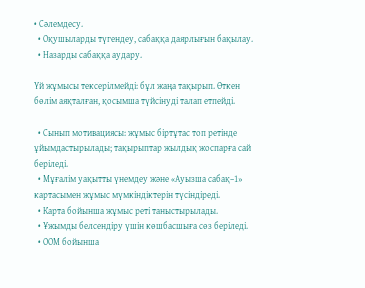• Сәлемдесу.
  • Оқушыларды түгендеу, сабаққа даярлығын бақылау.
  • Назарды сабаққа аудару.

Үй жұмысы тексерілмейді: бұл жаңа тақырып. Өткен бөлім аяқталған, қосымша түйсінуді талап етпейді.

  • Сынып мотивациясы: жұмыс біртұтас топ ретінде ұйымдастырылады; тақырыптар жылдық жоспарға сай беріледі.
  • Мұғалім уақытты үнемдеу және «Ауызша сабақ–1» картасымен жұмыс мүмкіндіктерін түсіндіреді.
  • Карта бойынша жұмыс реті таныстырылады.
  • Ұжымды белсендіру үшін көшбасшыға сөз беріледі.
  • ООМ бойынша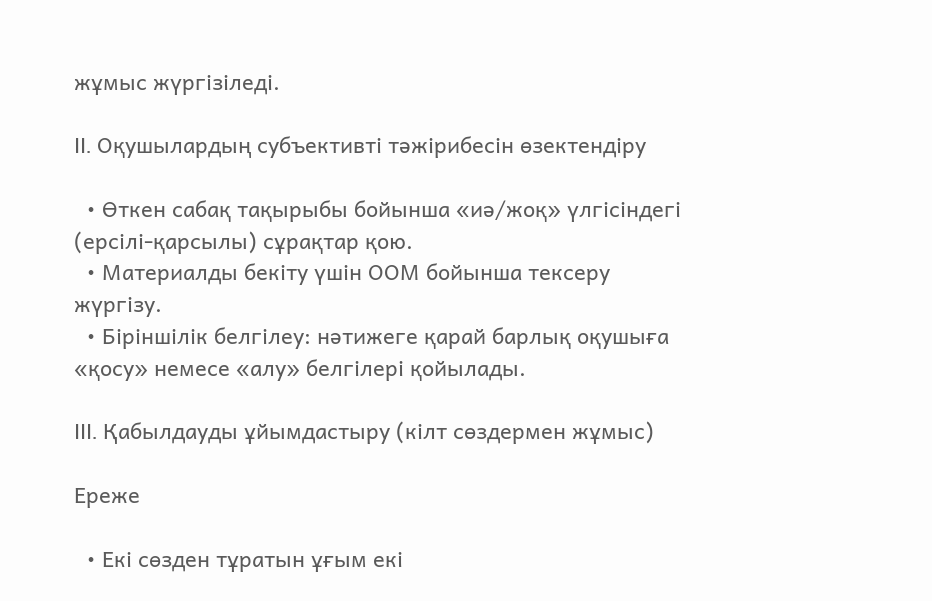жұмыс жүргізіледі.

II. Оқушылардың субъективті тәжірибесін өзектендіру

  • Өткен сабақ тақырыбы бойынша «иә/жоқ» үлгісіндегі (ерсілі-қарсылы) сұрақтар қою.
  • Материалды бекіту үшін ООМ бойынша тексеру жүргізу.
  • Біріншілік белгілеу: нәтижеге қарай барлық оқушыға «қосу» немесе «алу» белгілері қойылады.

III. Қабылдауды ұйымдастыру (кілт сөздермен жұмыс)

Ереже

  • Екі сөзден тұратын ұғым екі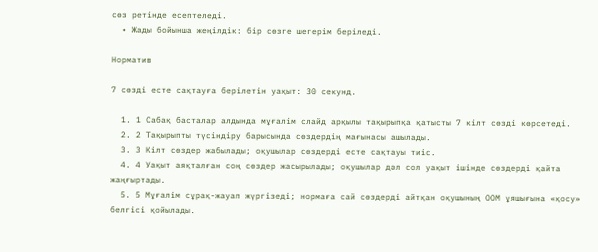сөз ретінде есептеледі.
  • Жады бойынша жеңілдік: бір сөзге шегерім беріледі.

Норматив

7 сөзді есте сақтауға берілетін уақыт: 30 секунд.

  1. 1 Сабақ басталар алдында мұғалім слайд арқылы тақырыпқа қатысты 7 кілт сөзді көрсетеді.
  2. 2 Тақырыпты түсіндіру барысында сөздердің мағынасы ашылады.
  3. 3 Кілт сөздер жабылады; оқушылар сөздерді есте сақтауы тиіс.
  4. 4 Уақыт аяқталған соң сөздер жасырылады; оқушылар дәл сол уақыт ішінде сөздерді қайта жаңғыртады.
  5. 5 Мұғалім сұрақ-жауап жүргізеді; нормаға сай сөздерді айтқан оқушының ООМ ұяшығына «қосу» белгісі қойылады.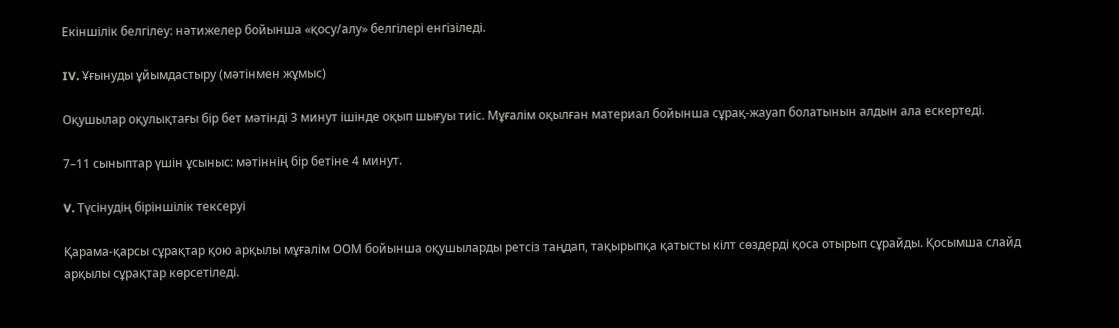Екіншілік белгілеу: нәтижелер бойынша «қосу/алу» белгілері енгізіледі.

IV. Ұғынуды ұйымдастыру (мәтінмен жұмыс)

Оқушылар оқулықтағы бір бет мәтінді 3 минут ішінде оқып шығуы тиіс. Мұғалім оқылған материал бойынша сұрақ-жауап болатынын алдын ала ескертеді.

7–11 сыныптар үшін ұсыныс: мәтіннің бір бетіне 4 минут.

V. Түсінудің біріншілік тексеруі

Қарама-қарсы сұрақтар қою арқылы мұғалім ООМ бойынша оқушыларды ретсіз таңдап, тақырыпқа қатысты кілт сөздерді қоса отырып сұрайды. Қосымша слайд арқылы сұрақтар көрсетіледі.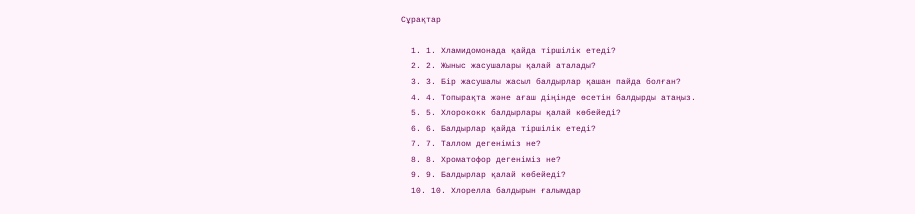Сұрақтар

  1. 1. Хламидомонада қайда тіршілік етеді?
  2. 2. Жыныс жасушалары қалай аталады?
  3. 3. Бір жасушалы жасыл балдырлар қашан пайда болған?
  4. 4. Топырақта және ағаш діңінде өсетін балдырды атаңыз.
  5. 5. Хлорококк балдырлары қалай көбейеді?
  6. 6. Балдырлар қайда тіршілік етеді?
  7. 7. Таллом дегеніміз не?
  8. 8. Хроматофор дегеніміз не?
  9. 9. Балдырлар қалай көбейеді?
  10. 10. Хлорелла балдырын ғалымдар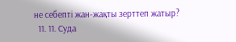не себепті жан-жақты зерттеп жатыр?
  11. 11. Суда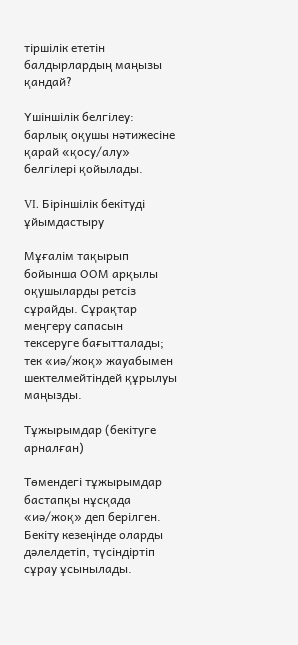тіршілік ететін балдырлардың маңызы қандай?

Үшіншілік белгілеу: барлық оқушы нәтижесіне қарай «қосу/алу» белгілері қойылады.

VI. Біріншілік бекітуді ұйымдастыру

Мұғалім тақырып бойынша ООМ арқылы оқушыларды ретсіз сұрайды. Сұрақтар меңгеру сапасын тексеруге бағытталады; тек «иә/жоқ» жауабымен шектелмейтіндей құрылуы маңызды.

Тұжырымдар (бекітуге арналған)

Төмендегі тұжырымдар бастапқы нұсқада «иә/жоқ» деп берілген. Бекіту кезеңінде оларды дәлелдетіп, түсіндіртіп сұрау ұсынылады.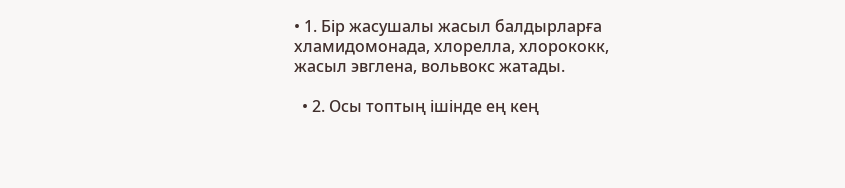• 1. Бір жасушалы жасыл балдырларға хламидомонада, хлорелла, хлорококк, жасыл эвглена, вольвокс жатады.

  • 2. Осы топтың ішінде ең кең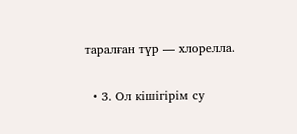таралған түр — хлорелла.

  • 3. Ол кішігірім су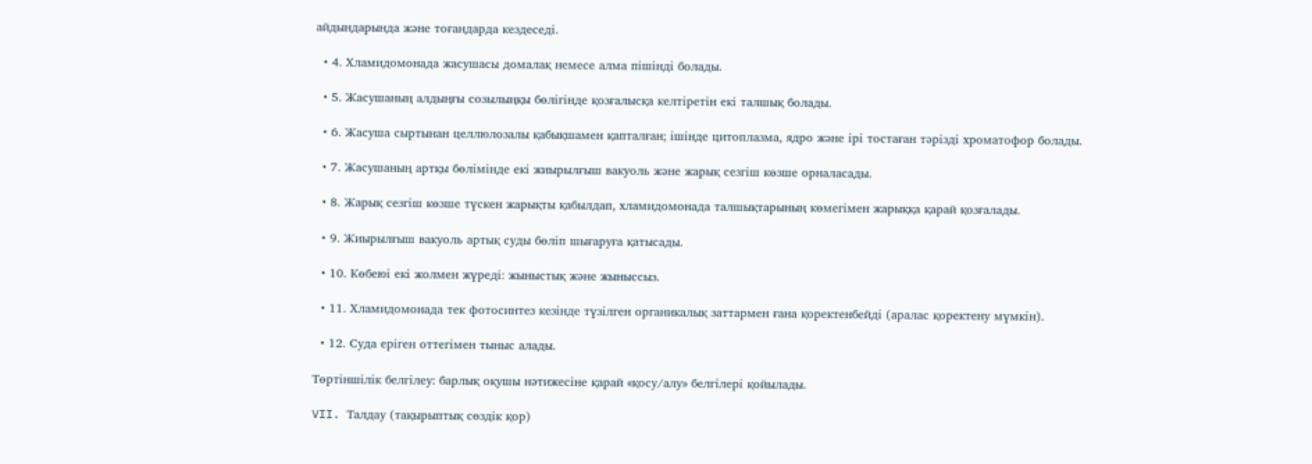айдындарында және тоғандарда кездеседі.

  • 4. Хламидомонада жасушасы домалақ немесе алма пішінді болады.

  • 5. Жасушаның алдыңғы созылыңқы бөлігінде қозғалысқа келтіретін екі талшық болады.

  • 6. Жасуша сыртынан целлюлозалы қабықшамен қапталған; ішінде цитоплазма, ядро және ірі тостаған тәрізді хроматофор болады.

  • 7. Жасушаның артқы бөлімінде екі жиырылғыш вакуоль және жарық сезгіш көзше орналасады.

  • 8. Жарық сезгіш көзше түскен жарықты қабылдап, хламидомонада талшықтарының көмегімен жарыққа қарай қозғалады.

  • 9. Жиырылғыш вакуоль артық суды бөліп шығаруға қатысады.

  • 10. Көбеюі екі жолмен жүреді: жыныстық және жыныссыз.

  • 11. Хламидомонада тек фотосинтез кезінде түзілген органикалық заттармен ғана қоректенбейді (аралас қоректену мүмкін).

  • 12. Суда еріген оттегімен тыныс алады.

Төртіншілік белгілеу: барлық оқушы нәтижесіне қарай «қосу/алу» белгілері қойылады.

VII. Талдау (тақырыптық сөздік қор)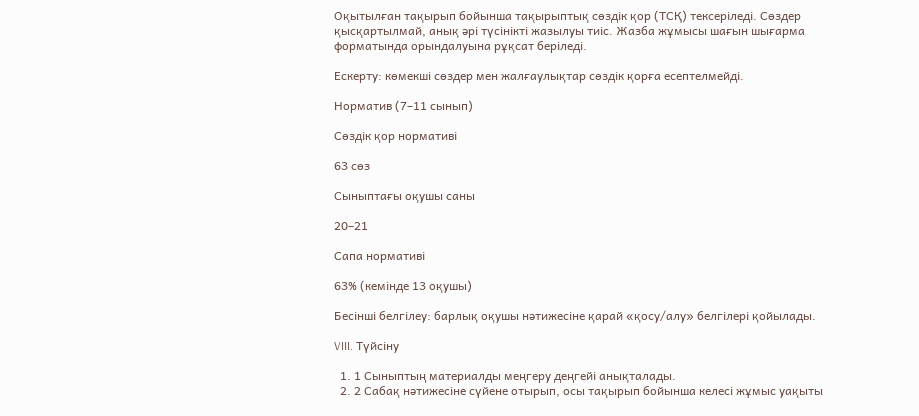Оқытылған тақырып бойынша тақырыптық сөздік қор (ТСҚ) тексеріледі. Сөздер қысқартылмай, анық әрі түсінікті жазылуы тиіс. Жазба жұмысы шағын шығарма форматында орындалуына рұқсат беріледі.

Ескерту: көмекші сөздер мен жалғаулықтар сөздік қорға есептелмейді.

Норматив (7–11 сынып)

Сөздік қор нормативі

63 сөз

Сыныптағы оқушы саны

20–21

Сапа нормативі

63% (кемінде 13 оқушы)

Бесінші белгілеу: барлық оқушы нәтижесіне қарай «қосу/алу» белгілері қойылады.

VIII. Түйсіну

  1. 1 Сыныптың материалды меңгеру деңгейі анықталады.
  2. 2 Сабақ нәтижесіне сүйене отырып, осы тақырып бойынша келесі жұмыс уақыты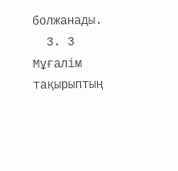болжанады.
  3. 3 Мұғалім тақырыптың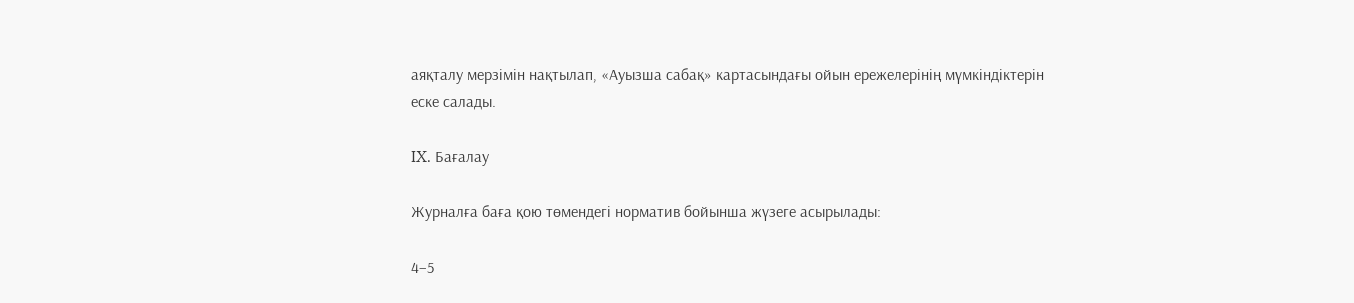аяқталу мерзімін нақтылап, «Ауызша сабақ» картасындағы ойын ережелерінің мүмкіндіктерін еске салады.

IX. Бағалау

Журналға баға қою төмендегі норматив бойынша жүзеге асырылады:

4–5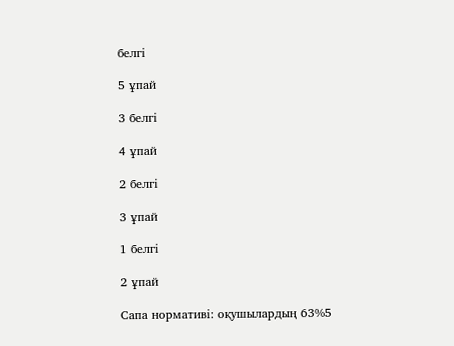белгі

5 ұпай

3 белгі

4 ұпай

2 белгі

3 ұпай

1 белгі

2 ұпай

Сапа нормативі: оқушылардың 63%5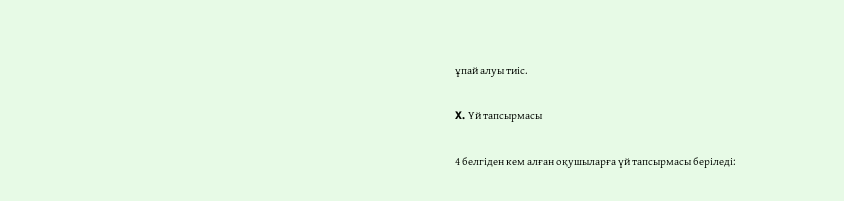ұпай алуы тиіс.

X. Үй тапсырмасы

4 белгіден кем алған оқушыларға үй тапсырмасы беріледі: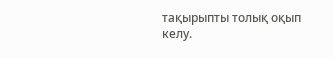тақырыпты толық оқып келу.